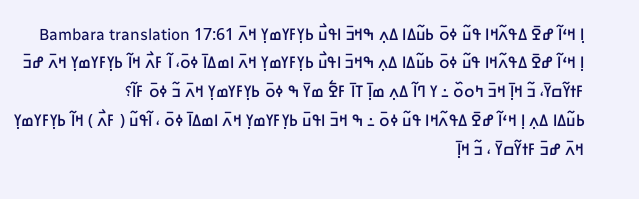ߊ߲ ߞߵߊ߬ ߝߐ߫ ߡߟߍ߬ߞߊ ߟߎ߬ ߦߋ߫ ߕߎ߬ߡߊ ߡߍ߲ ߒߞߏ߫ ߊߟߎ߯ ߕߌ߲ߓߌߘߌ߲ ߞߍ߫ 17:61 Bambara translation
ߊ߲ ߞߵߊ߬ ߝߐ߫ ߡߟߍ߬ߞߊ ߟߎ߬ ߦߋ߫ ߕߎ߬ߡߊ ߡߍ߲ ߒߞߏ߫ ߊߟߎ߯ ߕߌ߲ߓߌߘߌ߲ ߞߍ߫ ߊߘߡߊ߫ ߦߋ߫، ߊ߬ ߓߍ߯ ߞߊ߬ ߕߌ߲ߓߌߘߌ߲ ߞߍ߫ ߝߏ߫ ߓߙߌ߬ߛߌ߫، ߏ߬ ߞߊ߲߫ ߞߏ߫ ߤߋߋ߰ ߸ ߌ ߣߊ߬ ߡߍ߲ ߘߊ߲߫ ߠߊ߫ ߓߐ߱ ߘߌ߫ ߒ ߦߋ߫ ߕߌ߲ߓߌߘߌ߲ ߞߍ߫ ߏ߬ ߦߋ߫ ߓߊ߬؟
ߕߎ߬ߡߊ ߡߍ߲ ߊ߲ ߞߵߊ߬ ߝߐ߫ ߡߟߍ߬ߞߊ ߟߎ߬ ߦߋ߫ ߸ ߒ ߞߏ߫ ߊߟߎ߫ ߕߌ߲ߓߌߘߌ߲ ߞߍ߫ ߊߘߡߊ߫ ߦߋ߫ ، ߊ߬ߟߎ߬ ( ߓߍ߯ ) ߞߊ߬ ߕߌ߲ߓߌߘߌ߲ ߞߍ߫ ߝߏ߫ ߓߙߌ߬ߛߌ߫ ، ߏ߬ ߞߊ߲߫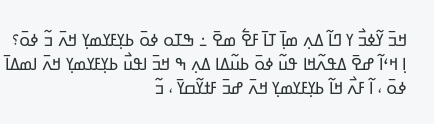ߞߏ߫ ߌ߬ߦߏ߯ ߌ ߣߊ߬ ߡߍ߲ ߘߊ߲߫ ߠߊ߫ ߓߐ߱ ߘߐ߫ ߸ ߒߠߋ ߦߋ߫ ߕߌ߲ߓߌߘߌ߲ ߞߍ߫ ߏ߬ ߦߋ߫؟
ߊ߲ ߞߵߊ߬ ߝߐ߫ ߡߟߍ߬ߞߊ ߟߎ߬ ߦߋ߫ ߕߎ߬ߡߊ ߡߍ߲ ߒ ߞߏ߫ ߊߟߎ߯ ߕߌ߲ߓߌߘߌ߲ ߞߍ߫ ߊߘߡߊ߫ ߦߋ߫ ، ߊ߬ ߓߍ߯ ߞߊ߬ ߕߌ߲ߓߌߘߌ߲ ߞߍ߫ ߝߏ߫ ߓߙߌ߬ߛߌ߫ ، ߏ߬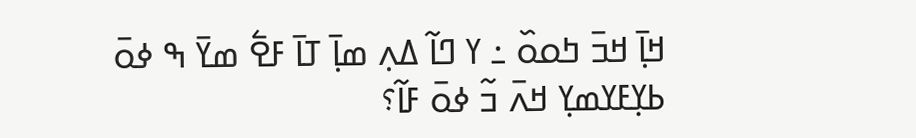ߞߊ߲߫ ߞߏ߫ ߤߋߋ߰ ߸ ߌ ߣߊ߬ ߡߍ߲ ߘߊ߲߫ ߠߊ߫ ߓߐ߱ ߘߌ߫ ߒ ߦߋ߫ ߕߌ߲ߓߌߘߌ߲ ߞߍ߫ ߏ߬ ߦߋ߫ ߓߊ߬؟